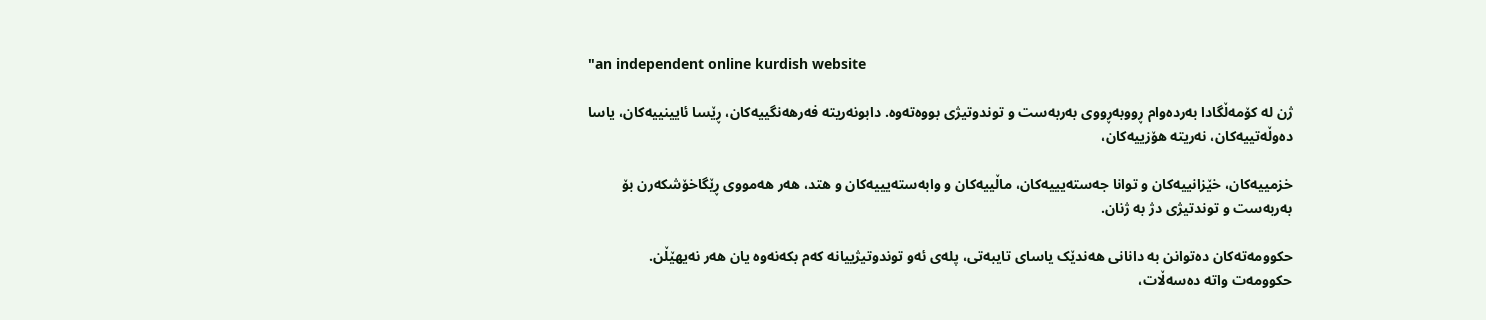"an independent online kurdish website

ژن لە کۆمەڵگادا بەردەوام ڕووبەڕووی بەربەست و توندوتیژی بووەتەوە. دابونەریتە فەرهەنگییەکان، ڕێسا ئایینییەکان، یاسا دەوڵەتییەکان، نەریتە هۆزییەکان،

خزمییەکان، خێزانییەکان و توانا جەستەیییەکان، ماڵییەکان و وابەستەیییەکان و هتد، هەر هەمووی ڕێگاخۆشکەرن بۆ بەربەست و توندتیژی دژ بە ژنان.

حکوومەتەکان دەتوانن بە دانانی هەندێک یاسای تایبەتی، پلەی ئەو توندوتیژییانە کەم بکەنەوە یان هەر نەیهێڵن. حکوومەت واتە دەسەڵات،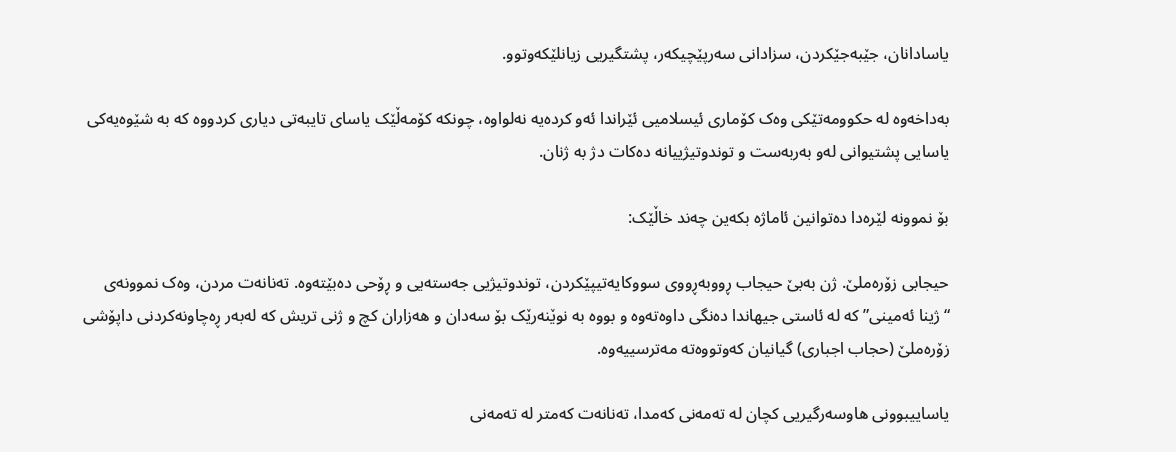یاسادانان، جێبەجێکردن، سزادانی سەرپێچیکەر، پشتگیریی زیانلێکەوتوو.

بەداخەوە لە حکوومەتێکی وەک کۆماری ئیسلامیی ئێراندا ئەو کردەیە نەلواوە، چونکە کۆمەڵێک یاسای تایبەتی دیاری کردووە کە بە شێوەیەکی یاسایی پشتیوانی لەو بەربەست و توندوتیژییانە دەکات دژ بە ژنان.

بۆ نموونە لێرەدا دەتوانین ئاماژە بکەین چەند خاڵێک:

حیجابی زۆرەملێ. ژن بەبێ حیجاب ڕووبەڕووی سووکایەتیپێکردن، توندوتیژیی جەستەیی و ڕۆحی دەبێتەوە. تەنانەت مردن، وەک نموونەی “ژینا ئەمینی” کە لە ئاستی جیهاندا دەنگی داوەتەوە و بووە بە نوێنەرێک بۆ سەدان و هەزاران کچ و ژنی تریش کە لەبەر ڕەچاونەکردنی داپۆشی زۆرەملێ (حجاب اجباری) گیانیان کەوتووەتە مەترسییەوە.

یاساییبوونی هاوسەرگیریی کچان لە تەمەنی کەمدا، تەنانەت کەمتر لە تەمەنی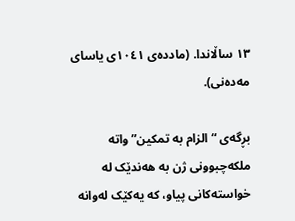١٣ ساڵاندا. (ماددەی ١٠٤١ی یاسای مەدەنی).

بڕگەی “الزام به تمکین” واتە ملکەچبوونی ژن بە هەندێک لە خواستەکانی پیاو، کە یەکێک لەوانە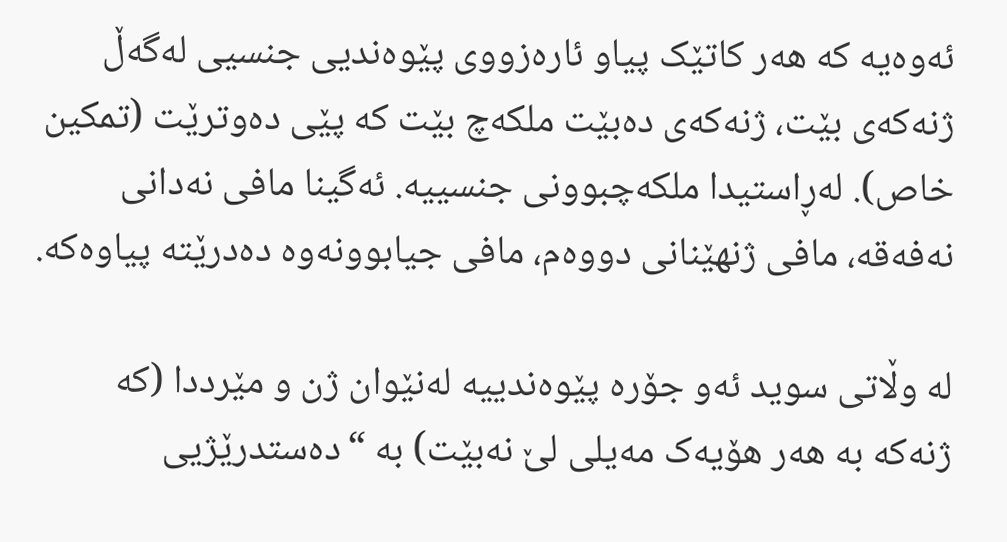ئەوەیە کە هەر کاتێک پیاو ئارەزووی پێوەندیی جنسیی لەگەڵ ژنەکەی بێت، ژنەکەی دەبێت ملکەچ بێت کە پێی دەوترێت (تمکین خاص). لەڕاستیدا ملکەچبوونی جنسییە. ئەگینا مافی نەدانی نەفەقە، مافی ژنهێنانی دووەم، مافی جیابوونەوە دەدرێتە پیاوەکە.

لە وڵاتی سوید ئەو جۆرە پێوەندییە لەنێوان ژن و مێرددا (کە ژنەکە بە هەر هۆیەک مەیلی لێ نەبێت) بە “دەستدرێژیی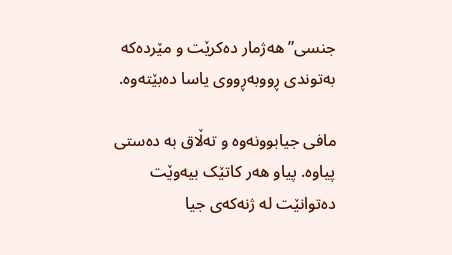جنسی” هەژمار دەکرێت و مێردەکە بەتوندی ڕووبەڕووی یاسا دەبێتەوە.

مافی جیابوونەوە و تەڵاق بە دەستی پیاوە. پیاو هەر کاتێک بیەوێت دەتوانێت لە ژنەکەی جیا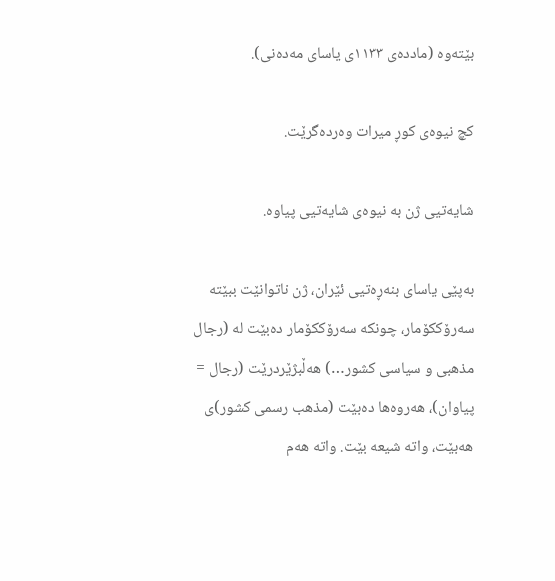بێتەوە (ماددەی ١١٣٣ی یاسای مەدەنی).

کچ نیوەی کوڕ میرات وەردەگرێت.

شایەتیی ژن بە نیوەی شایەتیی پیاوە.

بەپێی یاسای بنەڕەتیی ئێران، ژن ناتوانێت ببێتە سەرۆککۆمار، چونکە سەرۆککۆمار دەبێت لە (رجال مذهبی و سیاسی کشور…) هەڵبژێردرێت (رجال = پیاوان)، هەروەها دەبێت (مذهب رسمی کشور)ی هەبێت، واتە شیعە بێت. واتە هەم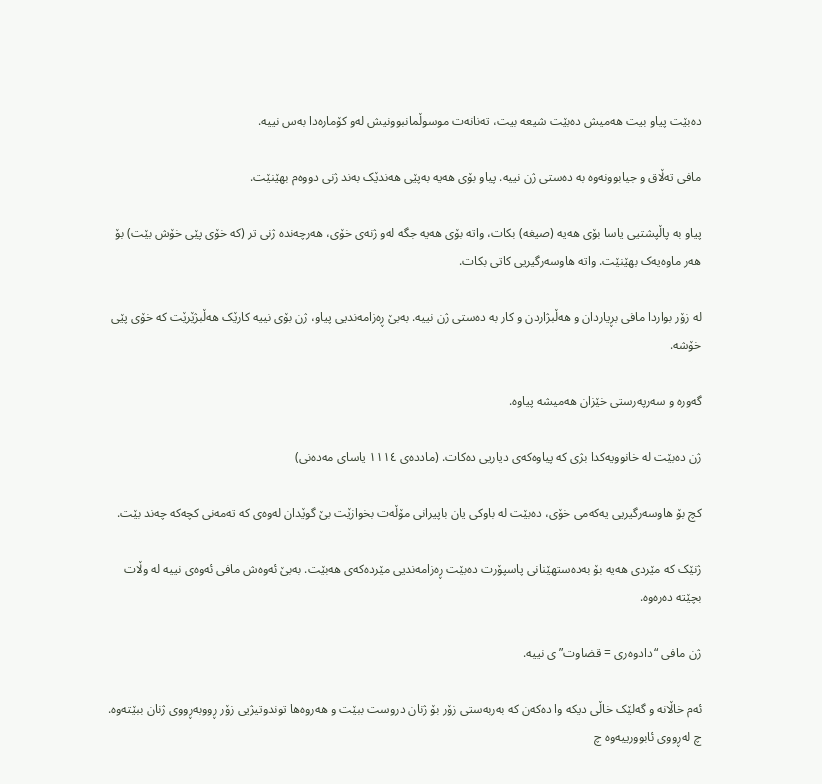دەبێت پیاو بیت هەمیش دەبێت شیعە بیت، تەنانەت موسوڵمانبوونیش لەو کۆمارەدا بەس نییە.

مافی تەڵاق و جیابوونەوە بە دەستی ژن نییە. پیاو بۆی هەیە بەپێی هەندێک بەند ژنی دووەم بهێنێت.

پیاو بە پاڵپشتیی یاسا بۆی هەیە (صیغه) بکات، واتە بۆی هەیە جگە لەو ژنەی خۆی، هەرچەندە ژنی تر (کە خۆی پێی خۆش بێت) بۆ هەر ماوەیەک بهێنێت. واتە هاوسەرگیریی کاتی بکات.

لە زۆر بواردا مافی بڕیاردان و هەڵبژاردن و کار بە دەستی ژن نییە. بەبێ ڕەزامەندیی پیاو، ژن بۆی نییە کارێک هەڵبژێرێت کە خۆی پێی خۆشە.

گەورە و سەرپەرستی خێزان هەمیشە پیاوە.

ژن دەبێت لە خانوویەکدا بژی کە پیاوەکەی دیاریی دەکات. (ماددەی ١١١٤ یاسای مەدەنی)

کچ بۆ هاوسەرگیریی یەکەمی خۆی، دەبێت لە باوکی یان باپیرانی مۆڵەت بخوازێت بێ گوێدان لەوەی کە تەمەنی کچەکە چەند بێت.

ژنێک کە مێردی هەیە بۆ بەدەستهێنانی پاسپۆرت دەبێت ڕەزامەندیی مێردەکەی هەبێت. بەبێ ئەوەش مافی ئەوەی نییە لە وڵات بچێتە دەرەوە.

ژن مافی “دادوەری = قضاوت”ی نییە.

ئەم خاڵانە و گەلێک خاڵی دیکە وا دەکەن کە بەربەستی زۆر بۆ ژنان دروست ببێت و هەروەها توندوتیژیی زۆر ڕووبەڕووی ژنان ببێتەوە. چ لەڕووی ئابوورییەوە چ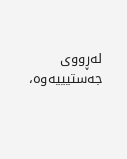لەڕووی جەستیییەوە،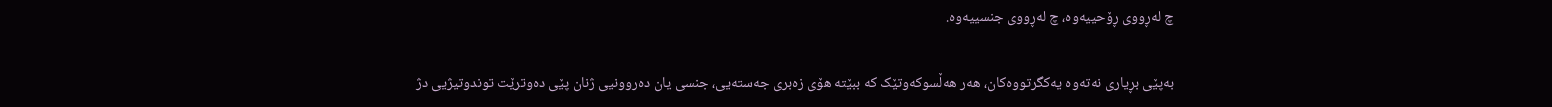چ لەڕووی ڕۆحییەوە، چ لەڕووی جنسییەوە.

بەپێی بڕیاری نەتەوە یەکگرتووەکان، هەر هەڵسوکەوتێک کە ببێتە هۆی زەبری جەستەیی، جنسی یان دەروونیی ژنان پێی دەوترێت توندوتیژیی دژ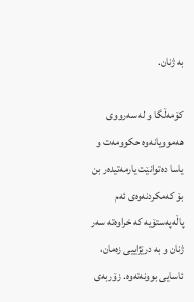بە ژنان.

کۆمەڵگا و لە سەرووی هەموویانەوە حکوومەت و یاسا دەتوانێت یارمەتیدەر بن بۆ کەمکردنەوەی ئەم پاڵەپەستۆیە کە خراوەتە سەر ژنان و بە درێژاییی زەمان، ئاسایی بوونەتەوە. زۆربەی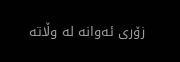زۆری ئەوانە لە وڵاتە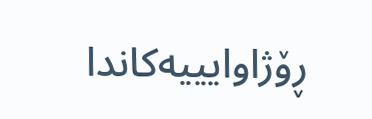ڕۆژاوایییەکاندا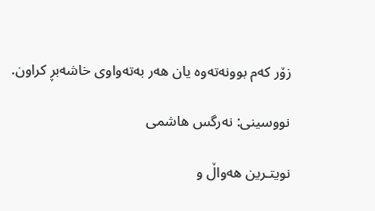زۆر کەم بوونەتەوە یان هەر بەتەواوی خاشەبڕ کراون.

نووسینی: نەرگس هاشمی

نویتـرین هەواڵ و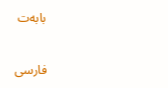بابەت


فارسی